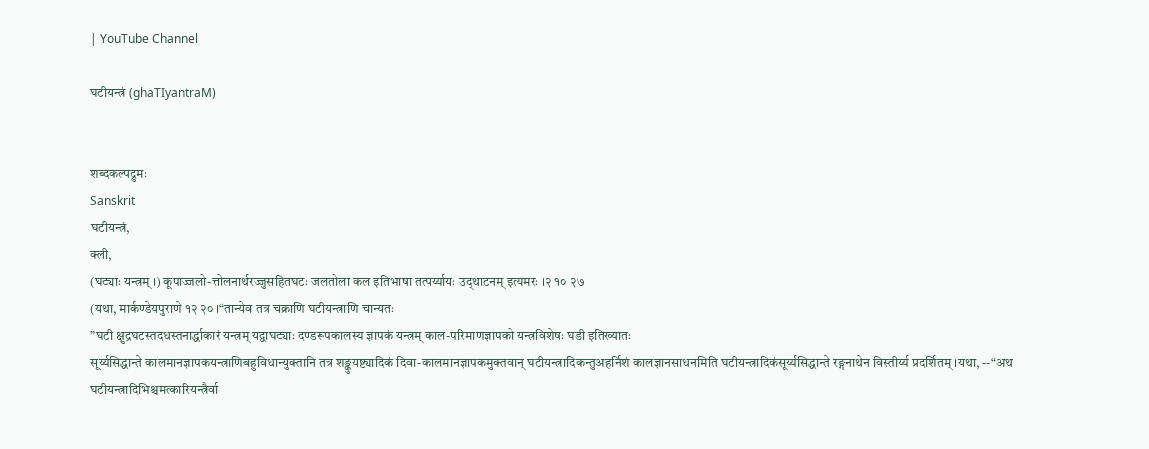| YouTube Channel

घटीयन्त्रं (ghaTIyantraM)


शब्दकल्पद्रुमः
Sanskrit
घटीयन्त्रं,
क्ली,
(घट्याः यन्त्रम् ।) कूपाज्जलो-त्तोलनार्थरज्जुसहितघटः जलतोला कल इतिभाषा तत्पर्य्यायः उद्थाटनम् इत्यमरः ।२ १० २७
(यथा, मार्कण्डेयपुराणे १२ २० ।“तान्येव तत्र चक्राणि घटीयन्त्राणि चान्यतः
”घटी क्षुद्रघटस्तदधस्तनार्द्धाकारं यन्त्रम् यद्वाघट्याः दण्डरूपकालस्य ज्ञापकं यन्त्रम् काल-परिमाणज्ञापको यन्त्रविशेषः घडी इतिख्यातः
सूर्य्यसिद्धान्ते कालमानज्ञापकयन्त्राणिबहुविधान्युक्तानि तत्र शङ्कुयष्ट्यादिकं दिवा-कालमानज्ञापकमुक्तवान् घटीयन्त्रादिकन्तुअहर्निशं कालज्ञानसाधनमिति घटीयन्त्रादिकंसूर्य्यसिद्धान्ते रङ्गनाथेन विस्तीर्य्य प्रदर्शितम् ।यथा, --“अथ घटीयन्त्रादिभिश्चमत्कारियन्त्रैर्वा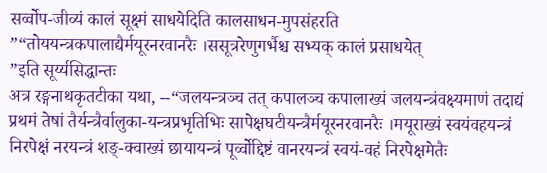सर्व्वोप-जीव्यं कालं सूक्ष्मं साधयेदिति कालसाधन-मुपसंहरति
”“तोययन्त्रकपालाद्यैर्मयूरनरवानरैः ।ससूत्ररेणुगर्भैश्च सभ्यक् कालं प्रसाधयेत्
”इति सूर्य्यसिद्धान्तः
अत्र रङ्गनाथकृतटीका यथा, --“जलयन्त्रञ्च तत् कपालञ्च कपालाख्यं जलयन्त्रंवक्ष्यमाणं तदाद्यं प्रथमं तेषां तैर्यन्त्रैर्वालुका-यन्त्रप्रभृतिभिः सापेक्षघटीयन्त्रैर्मयूरनरवानरैः ।मयूराख्यं स्वयंवहयन्त्रं निरपेक्षं नरयन्त्रं शङ्-क्वाख्यं छायायन्त्रं पूर्व्वोद्दिष्टं वानरयन्त्रं स्वयं-वहं निरपेक्षमेतैः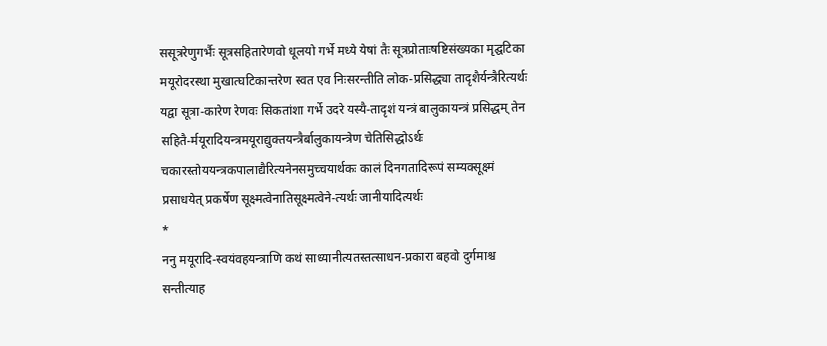ससूत्ररेणुगर्भैः सूत्रसहितारेणवो धूलयो गर्भे मध्ये येषां तैः सूत्रप्रोताःषष्टिसंख्यका मृद्घटिका मयूरोदरस्था मुखात्घटिकान्तरेण स्वत एव निःसरन्तीति लोक-प्रसिद्ध्या तादृशैर्यन्त्रैरित्यर्थः यद्वा सूत्रा-कारेण रेणवः सिकतांशा गर्भे उदरे यस्यै-तादृशं यन्त्रं बालुकायन्त्रं प्रसिद्धम् तेन सहितै-र्मयूरादियन्त्रमयूराद्युक्तयन्त्रैर्बालुकायन्त्रेण चेतिसिद्धोऽर्थः चकारस्तोययन्त्रकपालाद्यैरित्यनेनसमुच्चयार्थकः कालं दिनगतादिरूपं सम्यक्सूक्ष्मं प्रसाधयेत् प्रकर्षेण सूक्ष्मत्वेनातिसूक्ष्मत्वेने-त्यर्थः जानीयादित्यर्थः
*
ननु मयूरादि-स्वयंवहयन्त्राणि कथं साध्यानीत्यतस्तत्साधन-प्रकारा बहवो दुर्गमाश्च सन्तीत्याह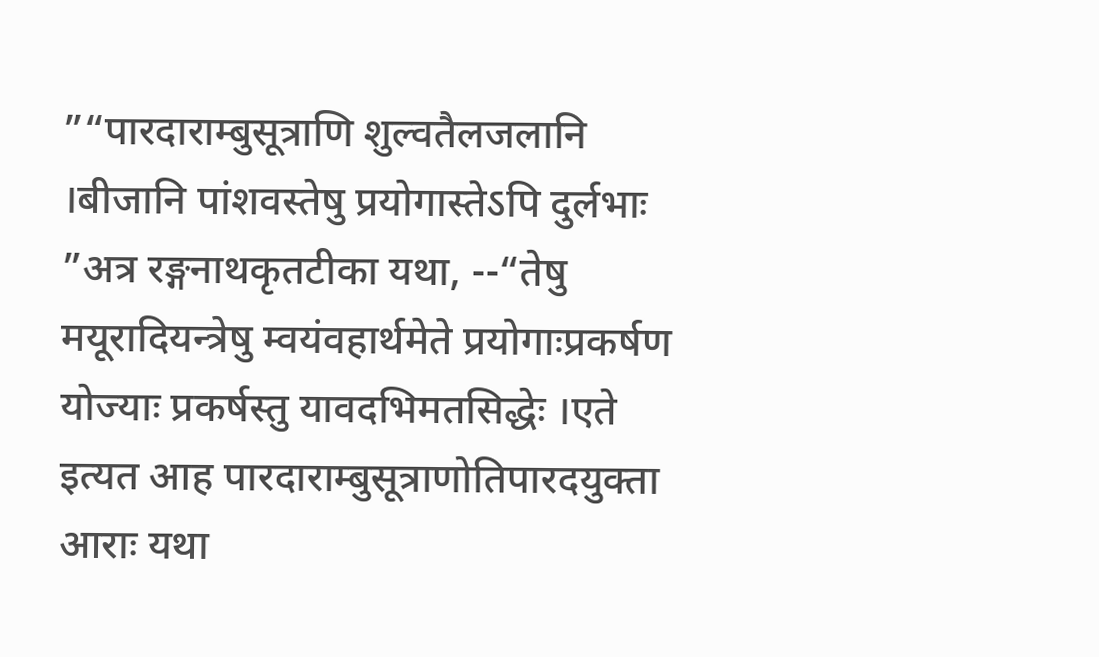”“पारदाराम्बुसूत्राणि शुल्वतैलजलानि ।बीजानि पांशवस्तेषु प्रयोगास्तेऽपि दुर्लभाः
”अत्र रङ्गनाथकृतटीका यथा, --“तेषु मयूरादियन्त्रेषु म्वयंवहार्थमेते प्रयोगाःप्रकर्षण योज्याः प्रकर्षस्तु यावदभिमतसिद्धेः ।एते इत्यत आह पारदाराम्बुसूत्राणोतिपारदयुक्ता आराः यथा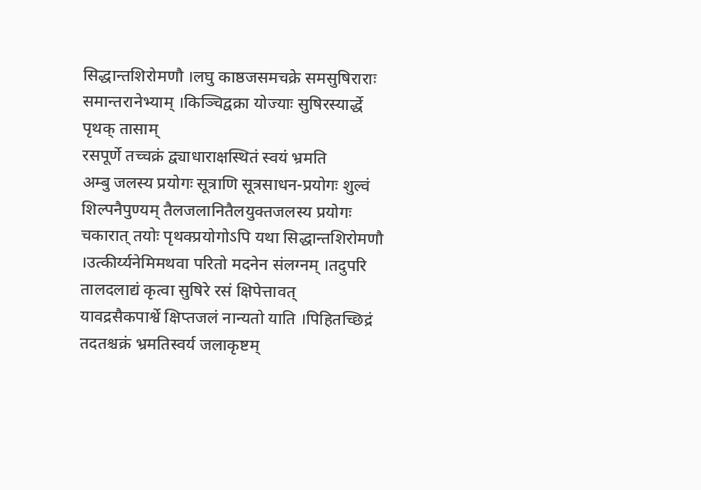सिद्धान्तशिरोमणौ ।लघु काष्ठजसमचक्रे समसुषिराराः समान्तरानेभ्याम् ।किञ्चिद्वक्रा योज्याः सुषिरस्यार्द्धे पृथक् तासाम्
रसपूर्णे तच्चक्रं द्व्याधाराक्षस्थितं स्वयं भ्रमति
अम्बु जलस्य प्रयोगः सूत्राणि सूत्रसाधन-प्रयोगः शुल्वं शिल्पनैपुण्यम् तैलजलानितैलयुक्तजलस्य प्रयोगः चकारात् तयोः पृथक्प्रयोगोऽपि यथा सिद्धान्तशिरोमणौ ।उत्कीर्य्यनेमिमथवा परितो मदनेन संलग्नम् ।तदुपरि तालदलाद्यं कृत्वा सुषिरे रसं क्षिपेत्तावत्
यावद्रसैकपार्श्वे क्षिप्तजलं नान्यतो याति ।पिहितच्छिद्रं तदतश्चक्रं भ्रमतिस्वर्य जलाकृष्टम्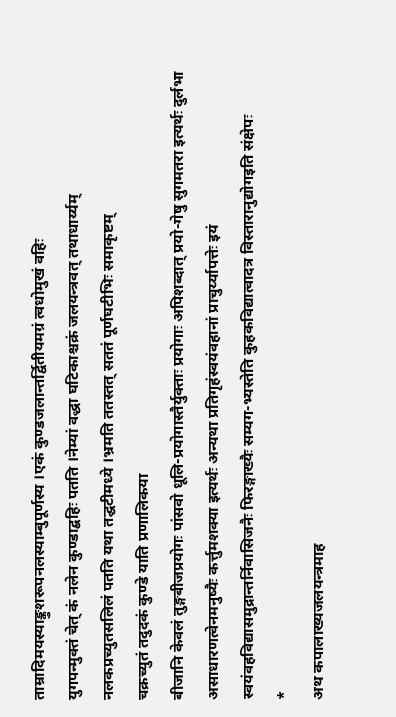ताम्रादिमयस्याङ्कुशरूपनलस्याम्बुपूर्णस्य ।एकं कुण्डजलान्तर्द्वितीयमग्रं त्वधोमुखं वहिः
युगपन्मुक्तं चेत् कं नलेन कुण्डाद्बहिः पतति ।नेम्यां वद्धा घटिकाश्चक्रं जलयन्त्रवत् तथाधार्य्यम्
नलकप्रच्युतसलिलं पतति यथा तद्घटीमध्ये ।भ्रमति ततस्तत् सततं पूर्णघटीभिः समाकृष्टम्
चक्रच्युतं तदुदकं कुण्डे याति प्रणालिकया
बीजानि केवलं तुङ्गबीजप्रयोगः पांसवो धूलि-प्रयोगास्तैर्युक्ताः प्रयोगाः अपिशब्दात् प्रयो-गेषु सुगमतरा इत्यर्थः दुर्लभा असाधारणत्वेनमनुष्यैः कर्त्तुमशक्या इत्यर्थः अन्यथा प्रतिगृहंस्वयंवहानां प्राचुर्य्यापत्तेः इयं स्वयंवहविद्यासमुद्रान्तर्निवासिजनैः फिरङ्गाख्यैः सम्यग-भ्यस्तेति कुहकविद्यात्वादत्र विस्तारानुद्योगइति संक्षेपः
*
अथ कपालाख्यजलयन्त्रमाह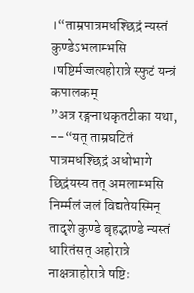।“ताम्रपात्रमधश्छिद्रं न्यस्तं कुण्डेऽभलाम्भसि ।षष्टिर्मज्जत्यहोरात्रे स्फुटं यन्त्रं कपालकम्
”अत्र रङ्गनाथकृतटीका यथा, --“यत् ताम्रघटितं पात्रमधश्छिद्रं अधोभागे छिद्रंयस्य तत् अमलाम्भसि निर्म्मलं जलं विद्यतेयस्मिन् तादृशे कुण्डे बृहद्भाण्डे न्यस्तं धारितंसत् अहोरात्रे नाक्षत्राहोरात्रे षष्टिः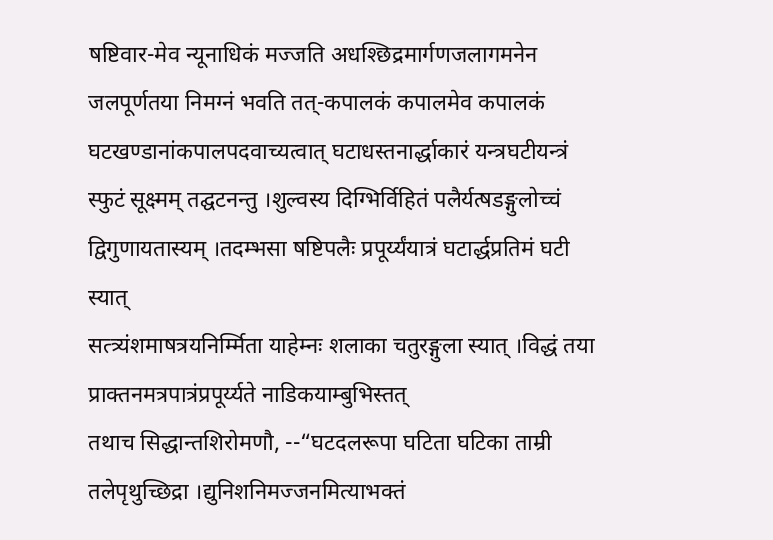षष्टिवार-मेव न्यूनाधिकं मज्जति अधश्छिद्रमार्गणजलागमनेन जलपूर्णतया निमग्नं भवति तत्-कपालकं कपालमेव कपालकं घटखण्डानांकपालपदवाच्यत्वात् घटाधस्तनार्द्धाकारं यन्त्रघटीयन्त्रं स्फुटं सूक्ष्मम् तद्घटनन्तु ।शुल्वस्य दिग्भिर्विहितं पलैर्यत्षडङ्गुलोच्चं द्विगुणायतास्यम् ।तदम्भसा षष्टिपलैः प्रपूर्य्यंयात्रं घटार्द्धप्रतिमं घटी स्यात्
सत्त्र्यंशमाषत्रयनिर्म्मिता याहेम्नः शलाका चतुरङ्गुला स्यात् ।विद्धं तया प्राक्तनमत्रपात्रंप्रपूर्य्यते नाडिकयाम्बुभिस्तत्
तथाच सिद्धान्तशिरोमणौ, --“घटदलरूपा घटिता घटिका ताम्री तलेपृथुच्छिद्रा ।द्युनिशनिमज्जनमित्याभक्तं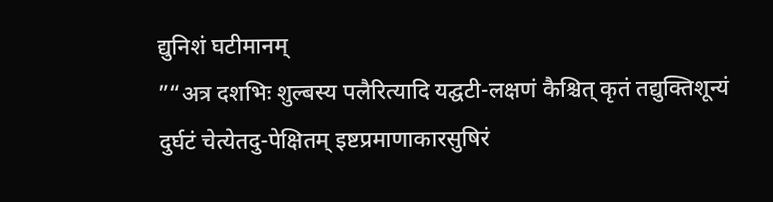द्युनिशं घटीमानम्
”“अत्र दशभिः शुल्बस्य पलैरित्यादि यद्घटी-लक्षणं कैश्चित् कृतं तद्युक्तिशून्यं दुर्घटं चेत्येतदु-पेक्षितम् इष्टप्रमाणाकारसुषिरं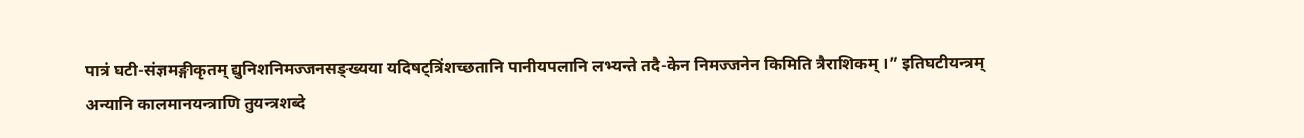पात्रं घटी-संज्ञमङ्गीकृतम् द्युनिशनिमज्जनसङ्ख्यया यदिषट्त्रिंशच्छतानि पानीयपलानि लभ्यन्ते तदै-केन निमज्जनेन किमिति त्रैराशिकम् ।” इतिघटीयन्त्रम्
अन्यानि कालमानयन्त्राणि तुयन्त्रशब्दे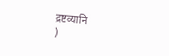द्रष्टव्यानि
)